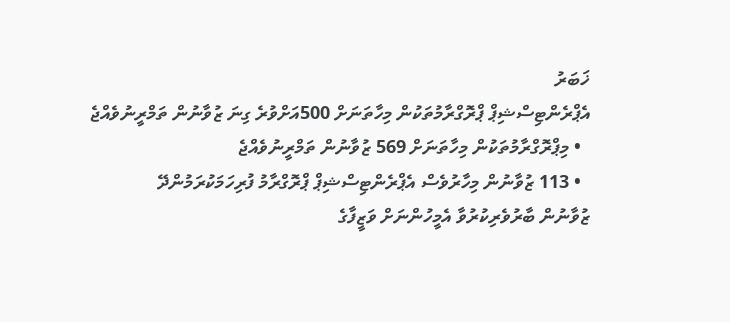ޚަބަރު
އެޕްރެންޓިސްޝިޕް ޕްރޮގްރާމުތަކުން މިހާތަނަށް 500އަށްވުރެ ގިނަ ޒުވާނުން ތަމްރީނުވެއްޖެ
  • މިޕްރޮގްރާމުތަކުން މިހާތަނަށް 569 ޒުވާނުން ތަމްރީނުވެއްޖެ
  • 113 ޒުވާނުން މިހާރުވެސް އެޕްރެންޓިސްޝިޕް ޕްރޮގްރާމު ފުރިހަމަކުރަމުންދޭ
ޒުވާނުން ބާރުވެރިކުރުވާ އެމީހުންނަށް ވަޒީފާގެ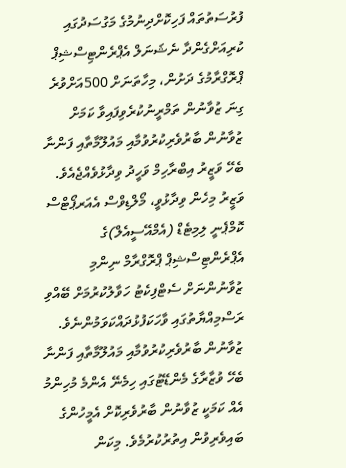ފުރުސަތުތައް ފަހިކޮށްދިނުމުގެ މަގުސަދުގައި ކުރިއަށްގެންދާ ނެޝަނަލް އެޕްރެންޓިސްޝިޕް ޕްރޮގްރާމުގެ ދަށުން، މިހާތަނަށް 500އަށްވުރެ ގިނަ ޒުވާނުން ތަމްރީނުކުރެވިފައިވާ ކަމަށް ޒުވާނުން ބާރުވެރިކުރުވުމާއި މައުލޫމާތާއި ފަންނާ ބެހޭ ވަޒީރު އިބްރާހިމް ވަހީދު ވިދާޅުވެއްޖެއެވެ.
ވަޒީރު މިހެން ވިދާޅުވީ، މޯލްޑިވްސް އެއަރޕޯޓްސް ކޮމްޕެނީ ލިމިޓެޑް (އެމްއޭސީއެލް)ގެ އެޕްރެންޓިސްޝިޕް ޕްރޮގްރާމް ނިންމި ޒުވާނުންނަށް ސެޓްފިކެޓު ހަވާލުކުރުމަށް ބޭއްވި ރަސްމިއްޔާތުގައި ވާހަކަފުޅުދައްކަވަމުންނެވެ.
ޒުވާނުން ބާރުވެރިކުރުވުމާއި މައުލޫމާތާއި ފަންނާ ބެހޭ ވުޒާރާގެ މެންޑޭޓުގައި ހިމެނޭ އެންމެ މުހިންމު އެއް ކަމަކީ ޒުވާނުން ބާރުވެރިކޮށް އެމީހުންގެ ބައިވެރިވުން އިތުރުކުރުމެވެ. މިކަން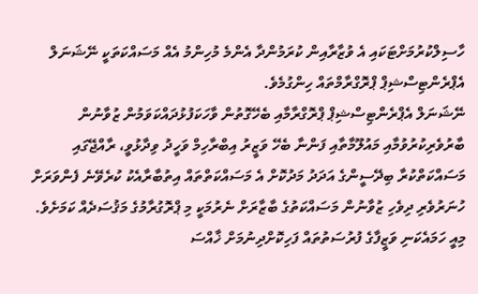ހާސިލްކުރުމަށްޓަކައި އެ ވުޒާރާއިން ކުރަމުންދާ އެންމެ މުހިންމު އެއް މަސައްކަތަކީ ނޭޝަނަލް އެޕްރެންޓިސްޝިޕް ޕްރޮގްރާމްތައް ހިންގުމެވެ.
ނޭޝަނަލް އެޕްރެންޓިސްޝިޕް ޕްރޮގްރާމާއި ބެހޭގޮތުން ވާހަކަފުޅުދައްކަވަމުން ޒުވާނުން ބާރުވެރިކުރުވުމާއި މައުލޫމާތާއި ފަންނާ ބެހޭ ވަޒީރު އިބްރާހިމް ވަހީދު ވިދާޅުވީ، ރާއްޖޭގައި މަސައްކަތްކުރާ ބިދޭސީންގެ އަދަދު މަދުކޮށް އެ މަސައްކަތްތައް އިތުބާރާއެކު ކުރެވޭނެ ފެންވަރަށް ހުނަރުވެރި ދިވެހި ޒުވާނުން މަސައްކަތުގެ ބާޒާރަށް ނެރުމަކީ މި ޕްރޮގުރާމުގެ މަޤުސަދެއް ކަމަށެވެ.
މިއީ ހަމައެކަނި ވަޒީފާގެ ފުރުސަތުތައް ފަހިކޮށްދިނުމަށް ޚާއްސަ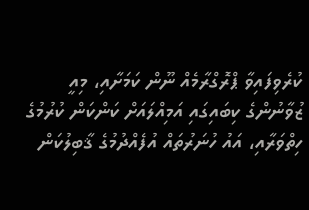ކުރެވިފައިވާ ޕްރޮގްރާމެއް ނޫން ކަމަށާއި، މިއީ ޒުވާނުންގެ ކިބައިގައި އަމިއްލައަށް ކަންކަން ކުރުމުގެ ހިތްވަރާއި، އައު ހުނަރުތައް އުފެއްދުމުގެ ޤާބިލުކަން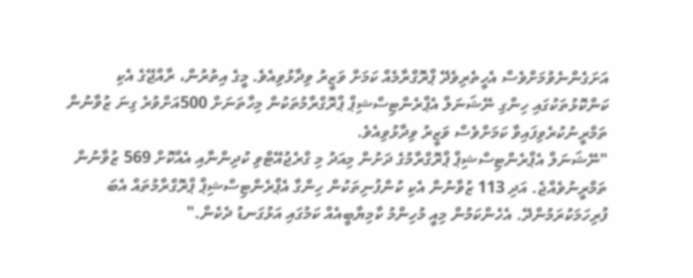އަށަގެންނެވުމަށްވެސް އެހީތެރިވެދޭ ޕްރޮގްރާމެއް ކަމަށް ވަޒީރު ވިދާޅުވިއެވެ. މީގެ އިތުރުން، ރާއްޖޭގެ އެކި ކަންކޮޅުތަކުގައި ހިންގި ނޭޝަނަލް އެޕްރެންޓިސްޝިޕް ޕްރޮގްރާމުތަކުން މިހާތަނަށް 500އަށްވުރެ ގިނަ ޒުވާނުން ތަމްރީނުކުރެވިފައިވާ ކަމަށްވެސް ވަޒީރު ވިދާޅުވިއެވެ.
"ނޭޝަނަލް އެޕްރެންޓިސްޝިޕް ޕްރޮގްރާމުގެ ދަށުން މިއަދު މި ގްރެޖުއޭޓްވި ކުދިންނާއި އެއްކޮށް 569 ޒުވާނުން ތަމްރީނުވެއްޖެ. އަދި 113 ޒުވާނުން އެކި ކުންފުނިތަކުން ހިންގާ އެޕްރެންޓިސްޝިޕް ޕްރޮގްރާމުތައް އެބަ ފުރިހަމަކުރަމުންދޭ. އެހެންކަމުން މިއީ މުހިންމު ކާމިޔާބީއެއް ކަމުގައި އަޅުގަނޑު ދެކެން."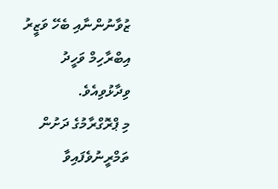ޒުވާނުންނާއި ބެހޭ ވަޒީރު އިބްރާހިމް ވަހީދު ވިދާޅުވިއެވެ.
މި ޕްރޮގްރާމުގެ ދަށުން ތަމްރީނުވެފައިވާ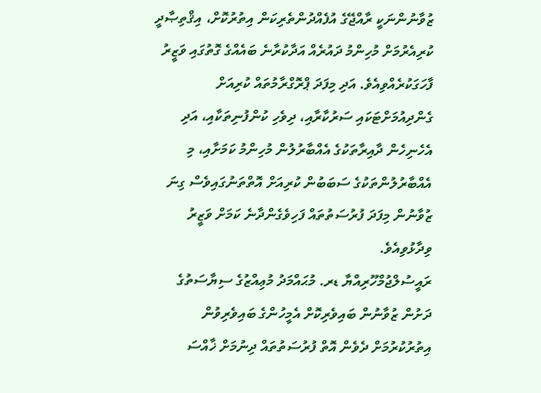ޒުވާނުންނަކީ ރާއްޖޭގެ އުފެއްދުންތެރިކަން އިތުރުކޮށް، އިޤްތިޞާދީ ކުރިއެރުމަށް މުހިންމު ދައުރެއް އަދާކުރާނެ ބައެއްގެ ގޮތުގައި ވަޒީރު ފާހަގަކުރެއްވިއެވެ. އަދި މިފަދަ ޕްރޮގްރާމުތައް ކުރިއަށް ގެންދިއުމަށްޓަކައި ސަރުކާރާއި، ދިވެހި ކުންފުނިތަކާއި، އަދި އެހެނިހެން ދާއިރާތަކުގެ އެއްބާރުލުން މުހިންމު ކަމަށާއި، މި އެއްބާރުލުންތަކުގެ ސަބަބުން ކުރިއަށް އޮތްތަނުގައިވެސް ގިނަ ޒުވާނުން މިފަދަ ފުރުސަތުތައް ފަހިވެގެންދާނެ ކަމަށް ވަޒީރު ވިދާޅުވިއެވެ.
ރައީސުލްޖުމްހޫރިއްޔާ ޑރ. މުޙައްމަދު މުޢިއްޒުގެ ސިޔާސަތުގެ ދަށުން ޒުވާނުން ބައިވެރިކޮށް އެމީހުންގެ ބައިވެރިވުން އިތުރުކުރުމަށް ދެވެން އޮތް ފުރުސަތުތައް ދިނުމަށް ޚާއްސަ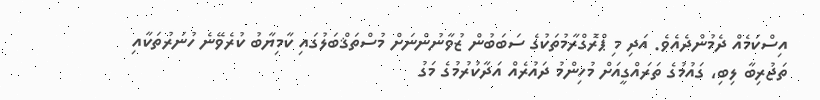އިސްކަމެއް ދެމުންދެއެވެ. އަދި މި ޕްރޮގްރާމުތަކުގެ ސަބަބުން ޒުވާނުންނަށް މުސްތަޤްބަލުގައި ކާމިޔާބު ކުރެވޭނެ ހުނަރުތަކާއި ތަޖުރިބާ ލިބި، ގައުމުގެ ތަރައްގީއަށް މުހިންމު ދައުރެއް އަދާކުރުމުގެ މަގު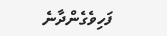ފަހިވެގެންދާނެ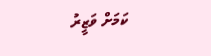ކަމަށް ވަޒީރު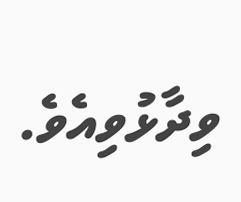ވިދާޅުވިއެވެ.